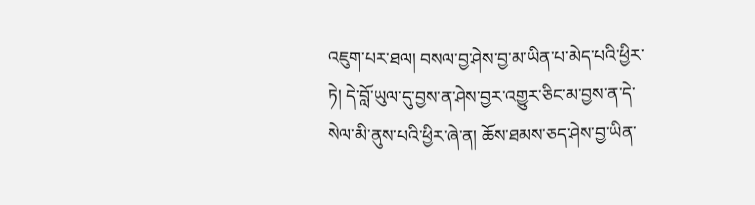འཇུག་པར་ཐལ། བསལ་བྱ་ཤེས་བྱ་མ་ཡིན་པ་མེད་པའི་ཕྱིར་ཏེ། དེ་བློ་ཡུལ་དུ་བྱས་ན་ཤེས་བྱར་འགྱུར་ཅིང་མ་བྱས་ན་དེ་སེལ་མི་ནུས་པའི་ཕྱིར་ཞེ་ན། ཆོས་ཐམས་ཅད་ཤེས་བྱ་ཡིན་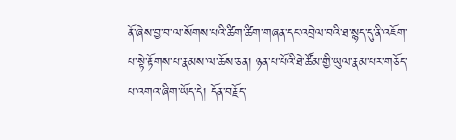ནོ་ཞེས་བྱ་བ་ལ་སོགས་པའི་ཚིག་ཚིག་གཞན་དང་འབྲེལ་བའི་ཐ་སྙད་དུ་ནི་འཇོག་པ་སྟེ་རྟོགས་པ་རྣམས་ལ་ཆོས་ཅན། ཉན་པ་པོའི་ཐེ་ཚོམ་གྱི་ཡུལ་རྣམ་པར་གཅོད་པ་འགའ་ཞིག་ཡོད་དེ། དོན་བརྗོད་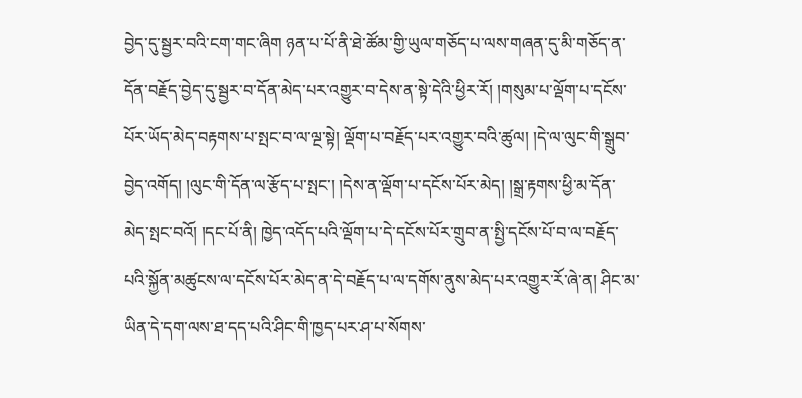བྱེད་དུ་སྦྱར་བའི་ངག་གང་ཞིག ཉན་པ་པོ་ནི་ཐེ་ཚོམ་གྱི་ཡུལ་གཅོད་པ་ལས་གཞན་དུ་མི་གཅོད་ན་དོན་བརྗོད་བྱེད་དུ་སྦྱར་བ་དོན་མེད་པར་འགྱུར་བ་དེས་ན་སྟེ་དེའི་ཕྱིར་རོ། །གསུམ་པ་ལྡོག་པ་དངོས་པོར་ཡོད་མེད་བརྟགས་པ་སྤང་བ་ལ་ལྔ་སྟེ། ལྡོག་པ་བརྗོད་པར་འགྱུར་བའི་ཚུལ། །དེ་ལ་ལུང་གི་སྒྲུབ་བྱེད་འགོད། །ལུང་གི་དོན་ལ་རྩོད་པ་སྤང་། །དེས་ན་ལྡོག་པ་དངོས་པོར་མེད། །སྒྲ་རྟགས་ཕྱི་མ་དོན་མེད་སྤང་བའོ། །དང་པོ་ནི། ཁྱེད་འདོད་པའི་ལྡོག་པ་དེ་དངོས་པོར་གྲུབ་ན་སྤྱི་དངོས་པོ་བ་ལ་བརྗོད་པའི་སྐྱོན་མཚུངས་ལ་དངོས་པོར་མེད་ན་དེ་བརྗོད་པ་ལ་དགོས་ནུས་མེད་པར་འགྱུར་རོ་ཞེ་ན། ཤིང་མ་ཡིན་དེ་དག་ལས་ཐ་དད་པའི་ཤིང་གི་ཁྱད་པར་ཤ་པ་སོགས་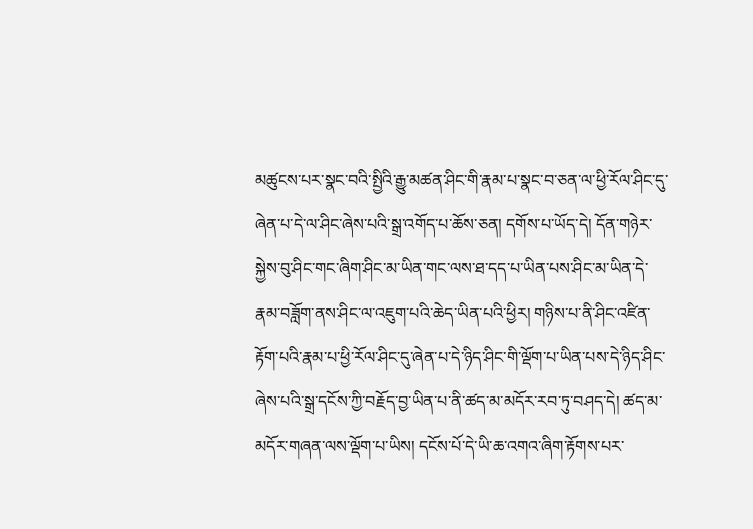མཚུངས་པར་སྣང་བའི་སྤྱིའི་རྒྱུ་མཚན་ཤིང་གི་རྣམ་པ་སྣང་བ་ཅན་ལ་ཕྱི་རོལ་ཤིང་དུ་ཞེན་པ་དེ་ལ་ཤིང་ཞེས་པའི་སྒྲ་འགོད་པ་ཆོས་ཅན། དགོས་པ་ཡོད་དེ། དོན་གཉེར་སྐྱེས་བུ་ཤིང་གང་ཞིག་ཤིང་མ་ཡིན་གང་ལས་ཐ་དད་པ་ཡིན་པས་ཤིང་མ་ཡིན་དེ་རྣམ་བཟློག་ནས་ཤིང་ལ་འཇུག་པའི་ཆེད་ཡིན་པའི་ཕྱིར། གཉིས་པ་ནི་ཤིང་འཛིན་རྟོག་པའི་རྣམ་པ་ཕྱི་རོལ་ཤིང་དུ་ཞེན་པ་དེ་ཉིད་ཤིང་གི་ལྡོག་པ་ཡིན་པས་དེ་ཉིད་ཤིང་ཞེས་པའི་སྒྲ་དངོས་ཀྱི་བརྗོད་བྱ་ཡིན་པ་ནི་ཚད་མ་མདོར་རབ་ཏུ་བཤད་དེ། ཚད་མ་མདོར་གཞན་ལས་ལྡོག་པ་ཡིས། དངོས་པོ་དེ་ཡི་ཆ་འགའ་ཞིག་རྟོགས་པར་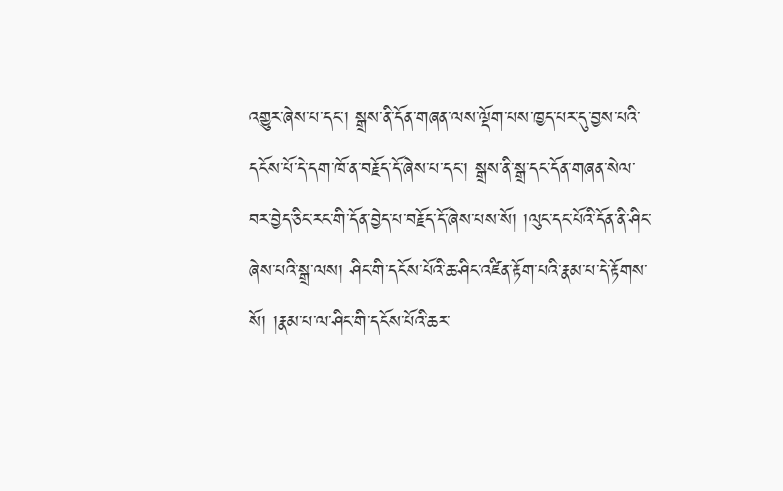འགྱུར་ཞེས་པ་དང་། སྒྲས་ནི་དོན་གཞན་ལས་ལྡོག་པས་ཁྱད་པར་དུ་བྱས་པའི་དངོས་པོ་དེ་དག་ཁོ་ན་བརྗོད་དོ་ཞེས་པ་དང་། སྒྲས་ནི་སྒྲ་དང་དོན་གཞན་སེལ་བར་བྱེད་ཅིང་རང་གི་དོན་བྱེད་པ་བརྗོད་དོ་ཞེས་པས་སོ། །ལུང་དང་པོའི་དོན་ནི་ཤིང་ཞེས་པའི་སྒྲ་ལས། ཤིང་གི་དངོས་པོའི་ཆ་ཤིང་འཛིན་རྟོག་པའི་རྣམ་པ་དེ་རྟོགས་སོ། །རྣམ་པ་ལ་ཤིང་གི་དངོས་པོའི་ཆར་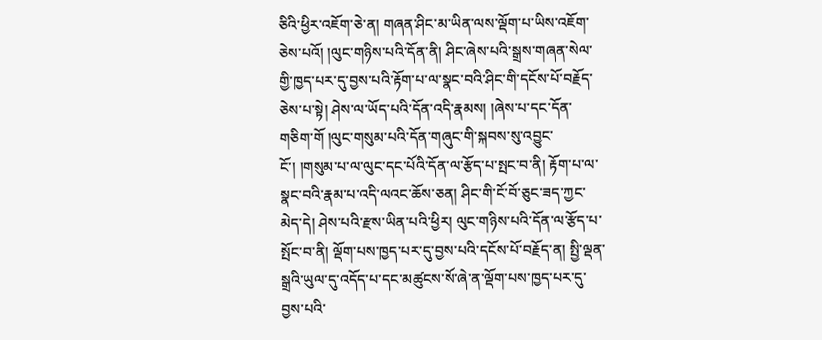ཅིའི་ཕྱིར་འཇོག་ཅེ་ན། གཞན་ཤིང་མ་ཡིན་ལས་ལྡོག་པ་ཡིས་འཇོག་ཅེས་པའོ། །ལུང་གཉིས་པའི་དོན་ནི། ཤིང་ཞེས་པའི་སྒྲས་གཞན་སེལ་གྱི་ཁྱད་པར་དུ་བྱས་པའི་རྟོག་པ་ལ་སྣང་བའི་ཤིང་གི་དངོས་པོ་བརྗོད་ཅེས་པ་སྟེ། ཤེས་ལ་ཡོད་པའི་དོན་འདི་རྣམས། །ཞེས་པ་དང་དོན་གཅིག་གོ །ལུང་གསུམ་པའི་དོན་གཞུང་གི་སྐབས་སུ་འབྱུང་ངོ་། །གསུམ་པ་ལ་ལུང་དང་པོའི་དོན་ལ་རྩོད་པ་སྤང་བ་ནི། རྟོག་པ་ལ་སྣང་བའི་རྣམ་པ་འདི་ལའང་ཆོས་ཅན། ཤིང་གི་ངོ་བོ་ཅུང་ཟད་ཀྱང་མེད་དེ། ཤེས་པའི་རྫས་ཡིན་པའི་ཕྱིར། ལུང་གཉིས་པའི་དོན་ལ་རྩོད་པ་སྤོང་བ་ནི། ལྡོག་པས་ཁྱད་པར་དུ་བྱས་པའི་དངོས་པོ་བརྗོད་ན། སྤྱི་ལྡན་སྒྲའི་ཡུལ་དུ་འདོད་པ་དང་མཚུངས་སོ་ཞེ་ན་ལྡོག་པས་ཁྱད་པར་དུ་བྱས་པའི་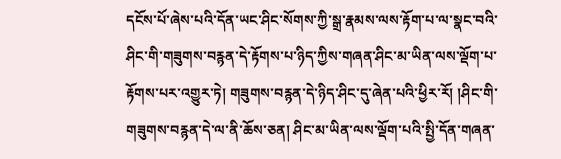དངོས་པོ་ཞེས་པའི་དོན་ཡང་ཤིང་སོགས་ཀྱི་སྒྲ་རྣམས་ལས་རྟོག་པ་ལ་སྣང་བའི་ཤིང་གི་གཟུགས་བརྙན་དེ་རྟོགས་པ་ཉིད་ཀྱིས་གཞན་ཤིང་མ་ཡིན་ལས་ལྡོག་པ་རྟོགས་པར་འགྱུར་ཏེ། གཟུགས་བརྙན་དེ་ཉིད་ཤིང་དུ་ཞེན་པའི་ཕྱིར་རོ། །ཤིང་གི་གཟུགས་བརྙན་དེ་ལ་ནི་ཆོས་ཅན། ཤིང་མ་ཡིན་ལས་ལྡོག་པའི་སྤྱི་དོན་གཞན་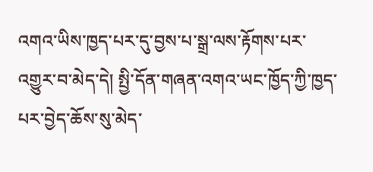འགའ་ཡིས་ཁྱད་པར་དུ་བྱས་པ་སྒྲ་ལས་རྟོགས་པར་འགྱུར་བ་མེད་དེ། སྤྱི་དོན་གཞན་འགའ་ཡང་ཁྱོད་ཀྱི་ཁྱད་པར་བྱེད་ཆོས་སུ་མེད་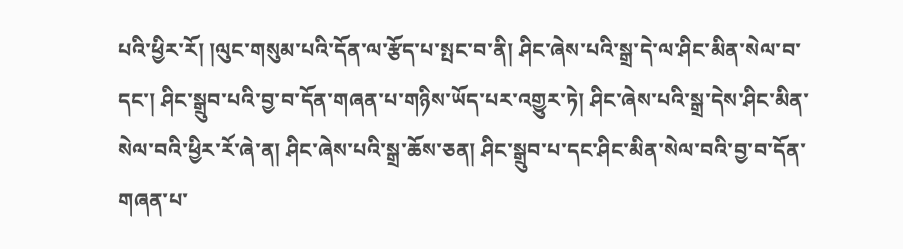པའི་ཕྱིར་རོ། །ལུང་གསུམ་པའི་དོན་ལ་རྩོད་པ་སྤང་བ་ནི། ཤིང་ཞེས་པའི་སྒྲ་དེ་ལ་ཤིང་མིན་སེལ་བ་དང་། ཤིང་སྒྲུབ་པའི་བྱ་བ་དོན་གཞན་པ་གཉིས་ཡོད་པར་འགྱུར་ཏེ། ཤིང་ཞེས་པའི་སྒྲ་དེས་ཤིང་མིན་སེལ་བའི་ཕྱིར་རོ་ཞེ་ན། ཤིང་ཞེས་པའི་སྒྲ་ཆོས་ཅན། ཤིང་སྒྲུབ་པ་དང་ཤིང་མིན་སེལ་བའི་བྱ་བ་དོན་གཞན་པ་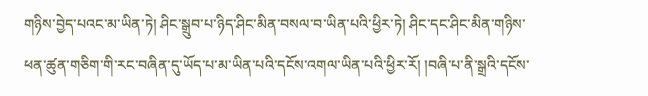གཉིས་བྱེད་པའང་མ་ཡིན་ཏེ། ཤིང་སྒྲུབ་པ་ཉིད་ཤིང་མིན་བསལ་བ་ཡིན་པའི་ཕྱིར་ཏེ། ཤིང་དང་ཤིང་མིན་གཉིས་ཕན་ཚུན་གཅིག་གི་རང་བཞིན་དུ་ཡོད་པ་མ་ཡིན་པའི་དངོས་འགལ་ཡིན་པའི་ཕྱིར་རོ། །བཞི་པ་ནི་སྒྲའི་དངོས་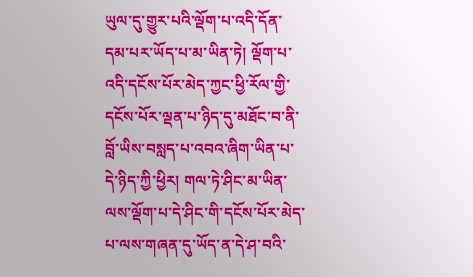ཡུལ་དུ་གྱུར་པའི་ལྡོག་པ་འདི་དོན་དམ་པར་ཡོད་པ་མ་ཡིན་ཏེ། ལྡོག་པ་འདི་དངོས་པོར་མེད་ཀྱང་ཕྱི་རོལ་གྱི་དངོས་པོར་ལྡན་པ་ཉིད་དུ་མཐོང་བ་ནི་བློ་ཡིས་བསླད་པ་འབའ་ཞིག་ཡིན་པ་དེ་ཉིད་ཀྱི་ཕྱིར། གལ་ཏེ་ཤིང་མ་ཡིན་ལས་ལྡོག་པ་དེ་ཤིང་གི་དངོས་པོར་མེད་པ་ལས་གཞན་དུ་ཡོད་ན་དེ་ཤ་བའི་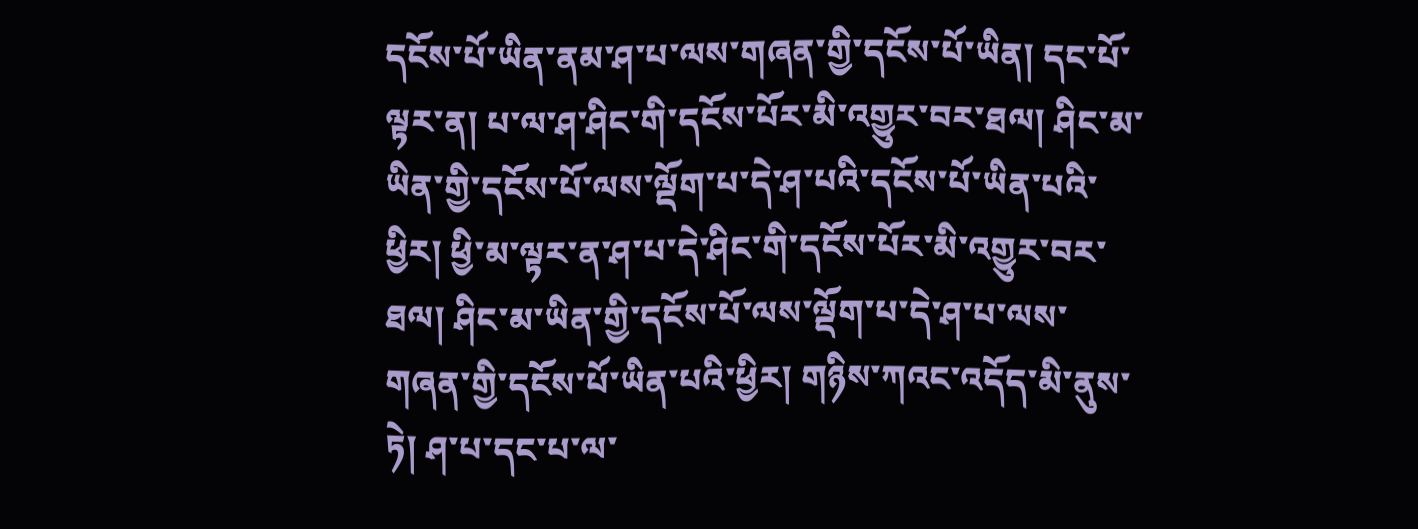དངོས་པོ་ཡིན་ནམ་ཤ་པ་ལས་གཞན་གྱི་དངོས་པོ་ཡིན། དང་པོ་ལྟར་ན། པ་ལ་ཤ་ཤིང་གི་དངོས་པོར་མི་འགྱུར་བར་ཐལ། ཤིང་མ་ཡིན་གྱི་དངོས་པོ་ལས་ལྡོག་པ་དེ་ཤ་པའི་དངོས་པོ་ཡིན་པའི་ཕྱིར། ཕྱི་མ་ལྟར་ན་ཤ་པ་དེ་ཤིང་གི་དངོས་པོར་མི་འགྱུར་བར་ཐལ། ཤིང་མ་ཡིན་གྱི་དངོས་པོ་ལས་ལྡོག་པ་དེ་ཤ་པ་ལས་གཞན་གྱི་དངོས་པོ་ཡིན་པའི་ཕྱིར། གཉིས་ཀའང་འདོད་མི་ནུས་ཏེ། ཤ་པ་དང་པ་ལ་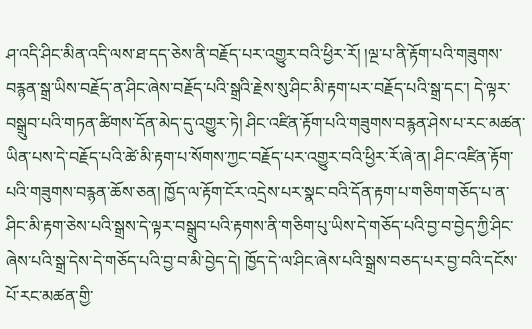ཤ་འདི་ཤིང་མིན་འདི་ལས་ཐ་དད་ཅེས་ནི་བརྗོད་པར་འགྱུར་བའི་ཕྱིར་རོ། །ལྔ་པ་ནི་རྟོག་པའི་གཟུགས་བརྙན་སྒྲ་ཡིས་བརྗོད་ན་ཤིང་ཞེས་བརྗོད་པའི་སྒྲའི་རྗེས་སུ་ཤིང་མི་རྟག་པར་བརྗོད་པའི་སྒྲ་དང་། དེ་ལྟར་བསྒྲུབ་པའི་གཏན་ཚིགས་དོན་མེད་དུ་འགྱུར་ཏེ། ཤིང་འཛིན་རྟོག་པའི་གཟུགས་བརྙན་ཤེས་པ་རང་མཚན་ཡིན་པས་དེ་བརྗོད་པའི་ཚེ་མི་རྟག་པ་སོགས་ཀྱང་བརྗོད་པར་འགྱུར་བའི་ཕྱིར་རོ་ཞེ་ན། ཤིང་འཛིན་རྟོག་པའི་གཟུགས་བརྙན་ཆོས་ཅན། ཁྱོད་ལ་རྟོག་ངོར་འདྲེས་པར་སྣང་བའི་དོན་རྟག་པ་གཅིག་གཅོད་པ་ན་ཤིང་མི་རྟག་ཅེས་པའི་སྒྲས་དེ་ལྟར་བསྒྲུབ་པའི་རྟགས་ནི་གཅིག་པུ་ཡིས་དེ་གཅོད་པའི་བྱ་བ་བྱེད་ཀྱི་ཤིང་ཞེས་པའི་སྒྲ་དེས་དེ་གཅོད་པའི་བྱ་བ་མི་བྱེད་དེ། ཁྱོད་དེ་ལ་ཤིང་ཞེས་པའི་སྒྲས་བཅད་པར་བྱ་བའི་དངོས་པོ་རང་མཚན་གྱི་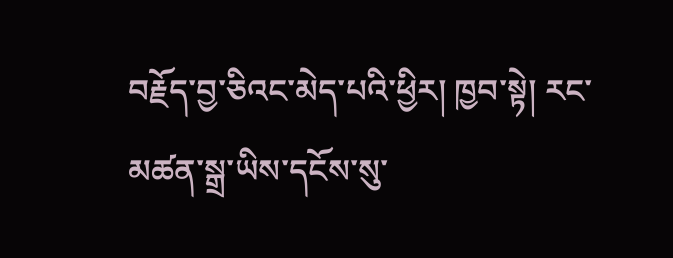བརྗོད་བྱ་ཅིའང་མེད་པའི་ཕྱིར། ཁྱབ་སྟེ། རང་མཚན་སྒྲ་ཡིས་དངོས་སུ་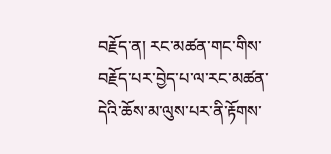བརྗོད་ན། རང་མཚན་གང་གིས་བརྗོད་པར་བྱེད་པ་ལ་རང་མཚན་དེའི་ཆོས་མ་ལུས་པར་ནི་རྟོགས་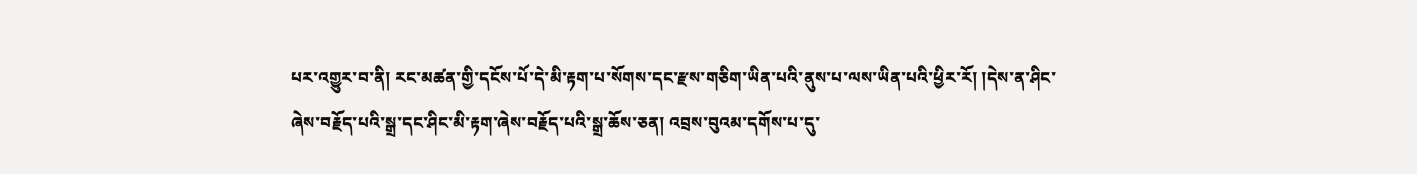པར་འགྱུར་བ་ནི། རང་མཚན་གྱི་དངོས་པོ་དེ་མི་རྟག་པ་སོགས་དང་རྫས་གཅིག་ཡིན་པའི་ནུས་པ་ལས་ཡིན་པའི་ཕྱིར་རོ། །དེས་ན་ཤིང་ཞེས་བརྗོད་པའི་སྒྲ་དང་ཤིང་མི་རྟག་ཞེས་བརྗོད་པའི་སྒྲ་ཆོས་ཅན། འབྲས་བུའམ་དགོས་པ་དུ་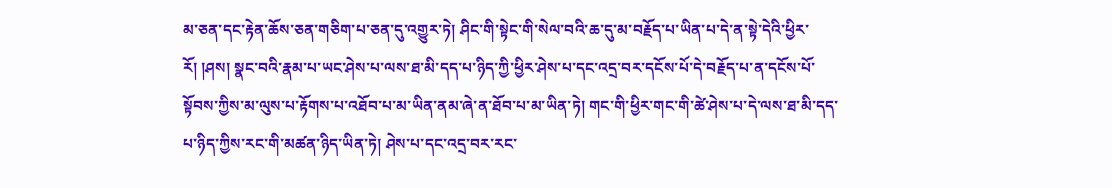མ་ཅན་དང་རྟེན་ཆོས་ཅན་གཅིག་པ་ཅན་དུ་འགྱུར་ཏེ། ཤིང་གི་སྟེང་གི་སེལ་བའི་ཆ་དུ་མ་བརྗོད་པ་ཡིན་པ་དེ་ན་སྟེ་དེའི་ཕྱིར་རོ། །ཤས། སྣང་བའི་རྣམ་པ་ཡང་ཤེས་པ་ལས་ཐ་མི་དད་པ་ཉིད་ཀྱི་ཕྱིར་ཤེས་པ་དང་འདྲ་བར་དངོས་པོ་དེ་བརྗོད་པ་ན་དངོས་པོ་སྟོབས་ཀྱིས་མ་ལུས་པ་རྟོགས་པ་འཐོབ་པ་མ་ཡིན་ནམ་ཞེ་ན་ཐོབ་པ་མ་ཡིན་ཏེ། གང་གི་ཕྱིར་གང་གི་ཚེ་ཤེས་པ་དེ་ལས་ཐ་མི་དད་པ་ཉིད་ཀྱིས་རང་གི་མཚན་ཉིད་ཡིན་ཏེ། ཤེས་པ་དང་འདྲ་བར་རང་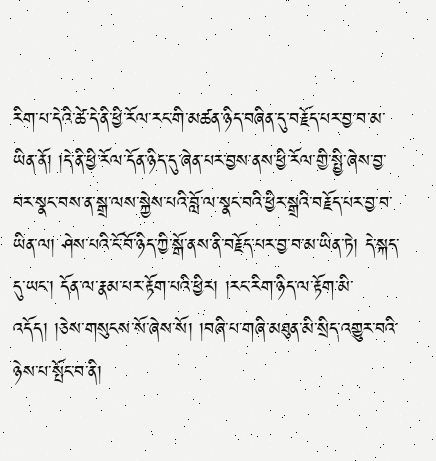རིག་པ་དེའི་ཚེ་དེ་ནི་ཕྱི་རོལ་རང་གི་མཚན་ཉིད་བཞིན་དུ་བརྗོད་པར་བྱ་བ་མ་ཡིན་ནོ། །དེ་ནི་ཕྱི་རོལ་དོན་ཉིད་དུ་ཞེན་པར་བྱས་ནས་ཕྱི་རོལ་གྱི་སྤྱི་ཞེས་བྱ་བར་སྣང་བས་ན་སྒྲ་ལས་སྐྱེས་པའི་བློ་ལ་སྣང་བའི་ཕྱིར་སྒྲའི་བརྗོད་པར་བྱ་བ་ཡིན་ལ། ཤེས་པའི་ངོ་བོ་ཉིད་ཀྱི་སྒོ་ནས་ནི་བརྗོད་པར་བྱ་བ་མ་ཡིན་ཏེ། དེ་སྐད་དུ་ཡང་། དོན་ལ་རྣམ་པར་རྟོག་པའི་ཕྱིར། །རང་རིག་ཉིད་ལ་རྟོག་མི་འདོད། །ཅེས་གསུངས་སོ་ཞེས་སོ། །བཞི་པ་གཞི་མཐུན་མི་སྲིད་འགྱུར་བའི་ཉེས་པ་སྤོང་བ་ནི།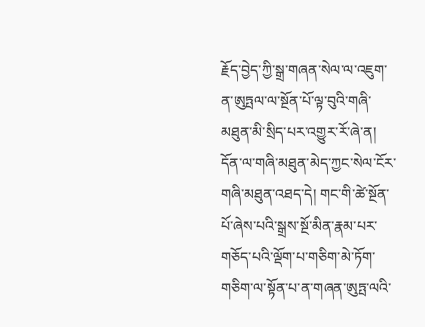རྗོད་བྱེད་ཀྱི་སྒྲ་གཞན་སེལ་ལ་འཇུག་ན་ཨུཏྤལ་ལ་སྔོན་པོ་ལྟ་བུའི་གཞི་མཐུན་མི་སྲིད་པར་འགྱུར་རོ་ཞེ་ན། དོན་ལ་གཞི་མཐུན་མེད་ཀྱང་སེལ་ངོར་གཞི་མཐུན་འཐད་དེ། གང་གི་ཚེ་སྔོན་པོ་ཞེས་པའི་སྒྲས་སྔོ་མིན་རྣམ་པར་གཅོད་པའི་ལྡོག་པ་གཅིག་མེ་ཏོག་གཅིག་ལ་སྟོན་པ་ན་གཞན་ཨུཏྤ་ལའི་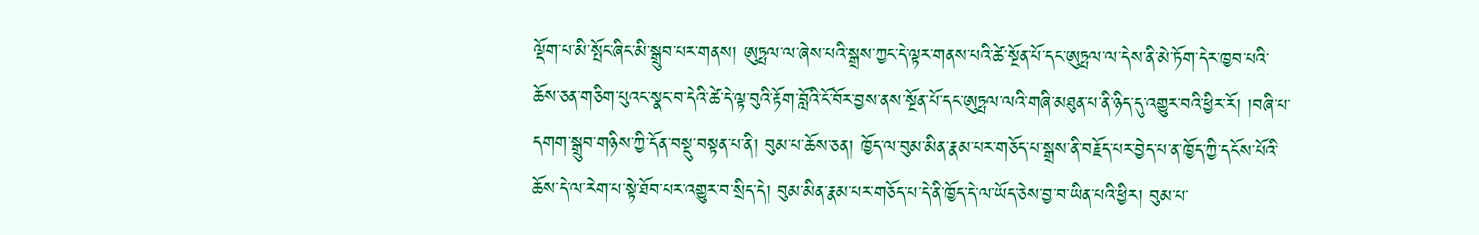ལྡོག་པ་མི་སྤོང་ཞིང་མི་སྒྲུབ་པར་གནས། ཨུཏྤལ་ལ་ཞེས་པའི་སྒྲས་ཀྱང་དེ་ལྟར་གནས་པའི་ཚེ་སྔོན་པོ་དང་ཨུཏྤལ་ལ་དེས་ནི་མེ་ཏོག་དེར་ཁྱབ་པའི་ཆོས་ཅན་གཅིག་པུའང་སྣང་བ་དེའི་ཚེ་དེ་ལྟ་བུའི་རྟོག་བློའི་ངོ་བོར་བྱས་ནས་སྔོན་པོ་དང་ཨུཏྤལ་ལའི་གཞི་མཐུན་པ་ནི་ཉིད་དུ་འགྱུར་བའི་ཕྱིར་རོ། །བཞི་པ་དགག་སྒྲུབ་གཉིས་ཀྱི་དོན་བསྡུ་བསྟན་པ་ནི། བུམ་པ་ཆོས་ཅན། ཁྱོད་ལ་བུམ་མིན་རྣམ་པར་གཅོད་པ་སྒྲས་ནི་བརྗོད་པར་བྱེད་པ་ན་ཁྱོད་ཀྱི་དངོས་པོའི་ཆོས་དེ་ལ་རེག་པ་སྟེ་ཐོབ་པར་འགྱུར་བ་སྲིད་དེ། བུམ་མིན་རྣམ་པར་གཅོད་པ་དེ་ནི་ཁྱོད་དེ་ལ་ཡོད་ཅེས་བྱ་བ་ཡིན་པའི་ཕྱིར། བུམ་པ་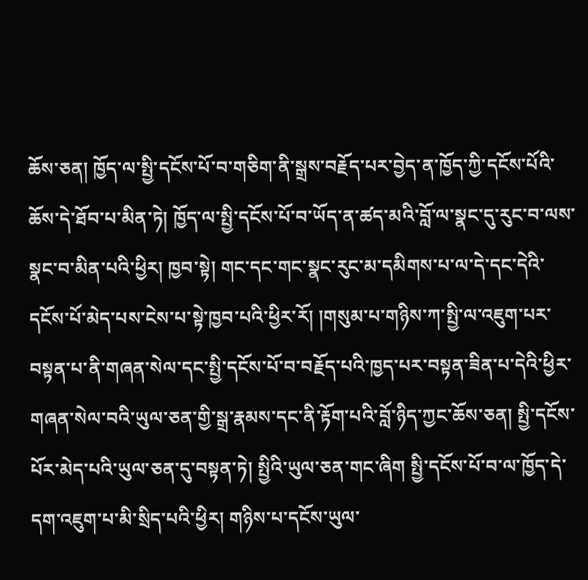ཆོས་ཅན། ཁྱོད་ལ་སྤྱི་དངོས་པོ་བ་གཅིག་ནི་སྒྲས་བརྗོད་པར་བྱེད་ན་ཁྱོད་ཀྱི་དངོས་པོའི་ཆོས་དེ་ཐོབ་པ་མིན་ཏེ། ཁྱོད་ལ་སྤྱི་དངོས་པོ་བ་ཡོད་ན་ཚད་མའི་བློ་ལ་སྣང་དུ་རུང་བ་ལས་སྣང་བ་མིན་པའི་ཕྱིར། ཁྱབ་སྟེ། གང་དང་གང་སྣང་རུང་མ་དམིགས་པ་ལ་དེ་དང་དེའི་དངོས་པོ་མེད་པས་ངེས་པ་སྟེ་ཁྱབ་པའི་ཕྱིར་རོ། །གསུམ་པ་གཉིས་ཀ་སྤྱི་ལ་འཇུག་པར་བསྟན་པ་ནི་གཞན་སེལ་དང་སྤྱི་དངོས་པོ་བ་བརྗོད་པའི་ཁྱད་པར་བསྟན་ཟིན་པ་དེའི་ཕྱིར་གཞན་སེལ་བའི་ཡུལ་ཅན་གྱི་སྒྲ་རྣམས་དང་ནི་རྟོག་པའི་བློ་ཉིད་ཀྱང་ཆོས་ཅན། སྤྱི་དངོས་པོར་མེད་པའི་ཡུལ་ཅན་དུ་བསྟན་ཏེ། སྤྱིའི་ཡུལ་ཅན་གང་ཞིག སྤྱི་དངོས་པོ་བ་ལ་ཁྱོད་དེ་དག་འཇུག་པ་མི་སྲིད་པའི་ཕྱིར། གཉིས་པ་དངོས་ཡུལ་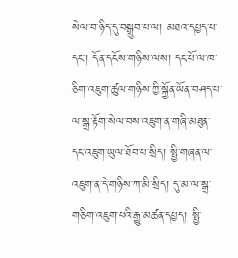སེལ་བ་ཉིད་དུ་བསྒྲུབ་པ་ལ། མཐའ་དཔྱད་པ་དང་། དོན་དངོས་གཉིས་ལས། དང་པོ་ལ་ཁ་ཅིག་འཇུག་ཚུལ་གཉིས་ཀྱི་སྐྱོན་ཡོན་བཤད་པ་ལ་སྒྲ་རྟོག་སེལ་བས་འཇུག་ན་གཞི་མཐུན་དང་འཇུག་ཡུལ་ཐོབ་པ་སྲིད། སྤྱི་གཞན་ལ་འཇུག་ན་དེ་གཉིས་ཀ་མི་སྲིད། དུ་མ་ལ་སྒྲ་གཅིག་འཇུག་པའི་རྒྱུ་མཚན་དཔྱད། སྤྱི་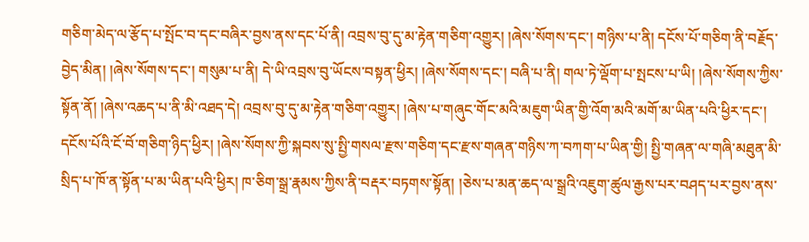གཅིག་མེད་ལ་རྩོད་པ་སྤོང་བ་དང་བཞིར་བྱས་ནས་དང་པོ་ནི། འབྲས་བུ་དུ་མ་རྟེན་གཅིག་འགྱུར། །ཞེས་སོགས་དང་། གཉིས་པ་ནི། དངོས་པོ་གཅིག་ནི་བརྗོད་བྱེད་མིན། །ཞེས་སོགས་དང་། གསུམ་པ་ནི། དེ་ཡི་འབྲས་བུ་ཡོངས་བསྟན་ཕྱིར། །ཞེས་སོགས་དང་། བཞི་པ་ནི། གལ་ཏེ་ལྡོག་པ་སྤངས་པ་ཡི། །ཞེས་སོགས་ཀྱིས་སྟོན་ནོ། །ཞེས་འཆད་པ་ནི་མི་འཐད་དེ། འབྲས་བུ་དུ་མ་རྟེན་གཅིག་འགྱུར། །ཞེས་པ་གཞུང་གོང་མའི་མཇུག་ཡིན་གྱི་འོག་མའི་མགོ་མ་ཡིན་པའི་ཕྱིར་དང་། དངོས་པོའི་ངོ་བོ་གཅིག་ཉིད་ཕྱིར། །ཞེས་སོགས་ཀྱི་སྐབས་སུ་སྤྱི་གསལ་རྫས་གཅིག་དང་རྫས་གཞན་གཉིས་ཀ་བཀག་པ་ཡིན་གྱི། སྤྱི་གཞན་ལ་གཞི་མཐུན་མི་སྲིད་པ་ཁོ་ན་སྟོན་པ་མ་ཡིན་པའི་ཕྱིར། ཁ་ཅིག་སྒྲ་རྣམས་ཀྱིས་ནི་བརྡར་བཏགས་སྟོན། །ཅེས་པ་མན་ཆད་ལ་སྒྲའི་འཇུག་ཚུལ་རྒྱས་པར་བཤད་པར་བྱས་ནས་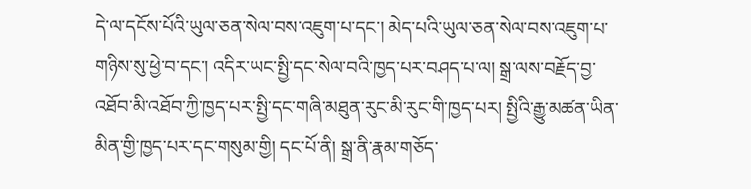དེ་ལ་དངོས་པོའི་ཡུལ་ཅན་སེལ་བས་འཇུག་པ་དང་། མེད་པའི་ཡུལ་ཅན་སེལ་བས་འཇུག་པ་གཉིས་སུ་ཕྱེ་བ་དང་། འདིར་ཡང་སྤྱི་དང་སེལ་བའི་ཁྱད་པར་བཤད་པ་ལ། སྒྲ་ལས་བརྗོད་བྱ་འཐོབ་མི་འཐོབ་ཀྱི་ཁྱད་པར་སྤྱི་དང་གཞི་མཐུན་རུང་མི་རུང་གི་ཁྱད་པར། སྤྱིའི་རྒྱུ་མཚན་ཡིན་མིན་གྱི་ཁྱད་པར་དང་གསུམ་གྱི། དང་པོ་ནི། སྒྲ་ནི་རྣམ་གཅོད་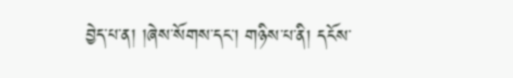བྱེད་པ་ན། །ཞེས་སོགས་དང་། གཉིས་པ་ནི། དངོས་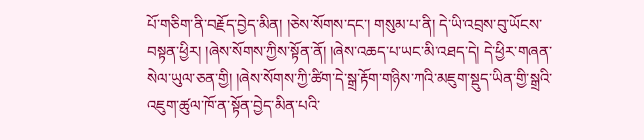པོ་གཅིག་ནི་བརྗོད་བྱེད་མིན། །ཅེས་སོགས་དང་། གསུམ་པ་ནི། དེ་ཡི་འབྲས་བུ་ཡོངས་བསྟན་ཕྱིར། །ཞེས་སོགས་ཀྱིས་སྟོན་ནོ། །ཞེས་འཆད་པ་ཡང་མི་འཐད་དེ། དེ་ཕྱིར་གཞན་སེལ་ཡུལ་ཅན་གྱི། །ཞེས་སོགས་ཀྱི་ཚིག་དེ་སྒྲ་རྟོག་གཉིས་ཀའི་མཇུག་སྡུད་ཡིན་གྱི་སྒྲའི་འཇུག་ཚུལ་ཁོ་ན་སྟོན་བྱེད་མིན་པའི་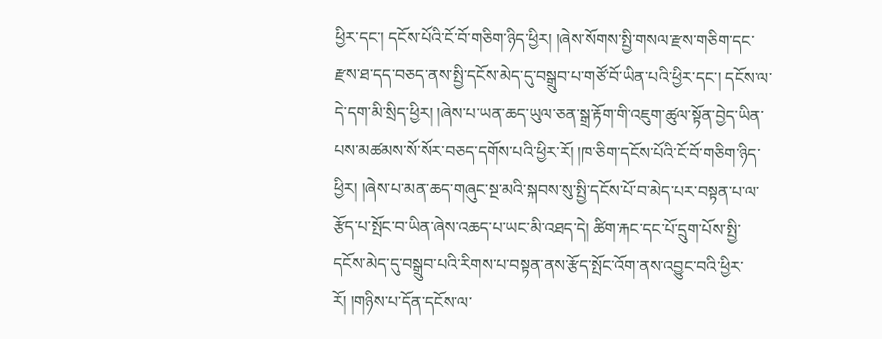ཕྱིར་དང་། དངོས་པོའི་ངོ་བོ་གཅིག་ཉིད་ཕྱིར། །ཞེས་སོགས་སྤྱི་གསལ་རྫས་གཅིག་དང་རྫས་ཐ་དད་བཅད་ནས་སྤྱི་དངོས་མེད་དུ་བསྒྲུབ་པ་གཙོ་བོ་ཡིན་པའི་ཕྱིར་དང་། དངོས་ལ་དེ་དག་མི་སྲིད་ཕྱིར། །ཞེས་པ་ཡན་ཆད་ཡུལ་ཅན་སྒྲ་རྟོག་གི་འཇུག་ཚུལ་སྟོན་བྱེད་ཡིན་པས་མཚམས་སོ་སོར་བཅད་དགོས་པའི་ཕྱིར་རོ། །ཁ་ཅིག་དངོས་པོའི་ངོ་བོ་གཅིག་ཉིད་ཕྱིར། །ཞེས་པ་མན་ཆད་གཞུང་སྔ་མའི་སྐབས་སུ་སྤྱི་དངོས་པོ་བ་མེད་པར་བསྟན་པ་ལ་རྩོད་པ་སྤོང་བ་ཡིན་ཞེས་འཆད་པ་ཡང་མི་འཐད་དེ། ཚིག་རྐང་དང་པོ་དྲུག་པོས་སྤྱི་དངོས་མེད་དུ་བསྒྲུབ་པའི་རིགས་པ་བསྟན་ནས་རྩོད་སྤོང་འོག་ནས་འབྱུང་བའི་ཕྱིར་རོ། །གཉིས་པ་དོན་དངོས་ལ་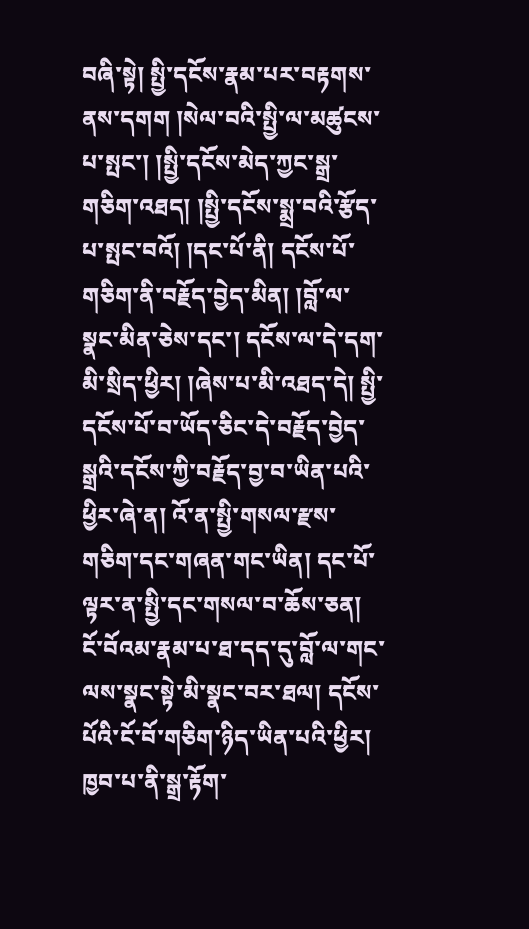བཞི་སྟེ། སྤྱི་དངོས་རྣམ་པར་བརྟགས་ནས་དགག །སེལ་བའི་སྤྱི་ལ་མཚུངས་པ་སྤང་། །སྤྱི་དངོས་མེད་ཀྱང་སྒྲ་གཅིག་འཐད། །སྤྱི་དངོས་སྨྲ་བའི་རྩོད་པ་སྤང་བའོ། །དང་པོ་ནི། དངོས་པོ་གཅིག་ནི་བརྗོད་བྱེད་མིན། །བློ་ལ་སྣང་མིན་ཅེས་དང་། དངོས་ལ་དེ་དག་མི་སྲིད་ཕྱིར། །ཞེས་པ་མི་འཐད་དེ། སྤྱི་དངོས་པོ་བ་ཡོད་ཅིང་དེ་བརྗོད་བྱེད་སྒྲའི་དངོས་ཀྱི་བརྗོད་བྱ་བ་ཡིན་པའི་ཕྱིར་ཞེ་ན། འོ་ན་སྤྱི་གསལ་རྫས་གཅིག་དང་གཞན་གང་ཡིན། དང་པོ་ལྟར་ན་སྤྱི་དང་གསལ་བ་ཆོས་ཅན། ངོ་བོའམ་རྣམ་པ་ཐ་དད་དུ་བློ་ལ་གང་ལས་སྣང་སྟེ་མི་སྣང་བར་ཐལ། དངོས་པོའི་ངོ་བོ་གཅིག་ཉིད་ཡིན་པའི་ཕྱིར། ཁྱབ་པ་ནི་སྒྲ་རྟོག་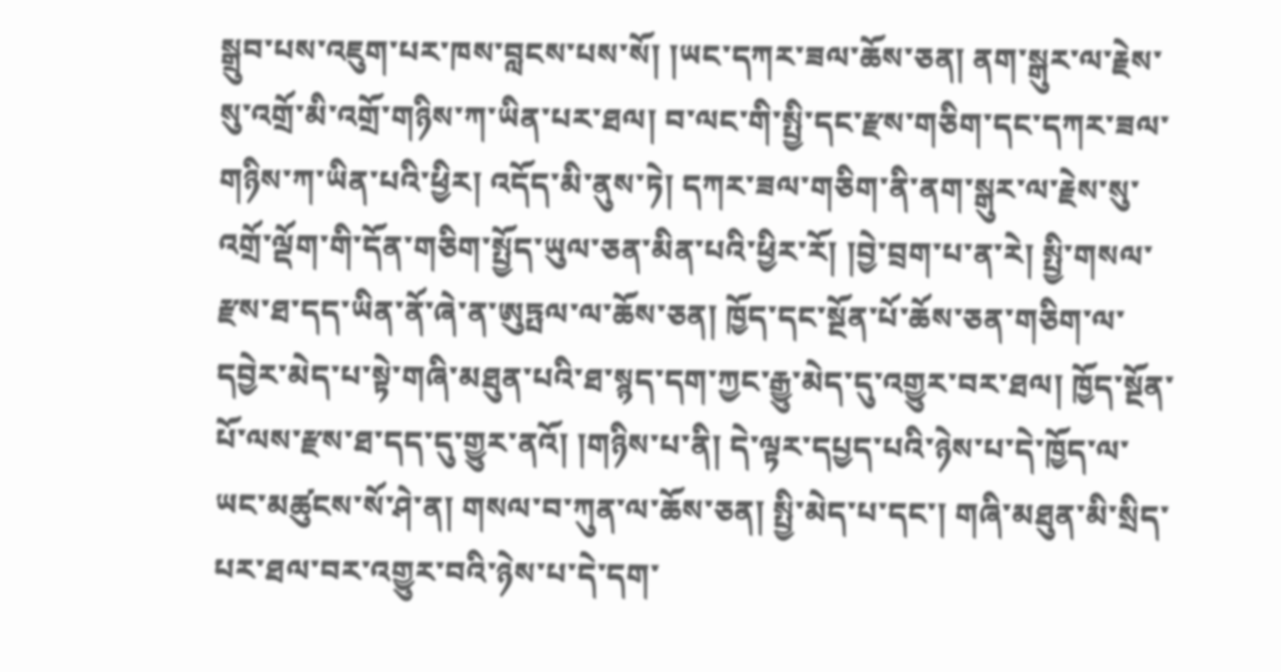སྒྲུབ་པས་འཇུག་པར་ཁས་བླངས་པས་སོ། །ཡང་དཀར་ཟལ་ཆོས་ཅན། ནག་སྒུར་ལ་རྗེས་སུ་འགྲོ་མི་འགྲོ་གཉིས་ཀ་ཡིན་པར་ཐལ། བ་ལང་གི་སྤྱི་དང་རྫས་གཅིག་དང་དཀར་ཟལ་གཉིས་ཀ་ཡིན་པའི་ཕྱིར། འདོད་མི་ནུས་ཏེ། དཀར་ཟལ་གཅིག་ནི་ནག་སྒུར་ལ་རྗེས་སུ་འགྲོ་ལྡོག་གི་དོན་གཅིག་སྤྱོད་ཡུལ་ཅན་མིན་པའི་ཕྱིར་རོ། །བྱེ་བྲག་པ་ན་རེ། སྤྱི་གསལ་རྫས་ཐ་དད་ཡིན་ནོ་ཞེ་ན་ཨུཏྤལ་ལ་ཆོས་ཅན། ཁྱོད་དང་སྔོན་པོ་ཆོས་ཅན་གཅིག་ལ་དབྱེར་མེད་པ་སྟེ་གཞི་མཐུན་པའི་ཐ་སྙད་དག་ཀྱང་རྒྱུ་མེད་དུ་འགྱུར་བར་ཐལ། ཁྱོད་སྔོན་པོ་ལས་རྫས་ཐ་དད་དུ་གྱུར་ནའོ། །གཉིས་པ་ནི། དེ་ལྟར་དཔྱད་པའི་ཉེས་པ་དེ་ཁྱོད་ལ་ཡང་མཚུངས་སོ་ཤེ་ན། གསལ་བ་ཀུན་ལ་ཆོས་ཅན། སྤྱི་མེད་པ་དང་། གཞི་མཐུན་མི་སྲིད་པར་ཐལ་བར་འགྱུར་བའི་ཉེས་པ་དེ་དག་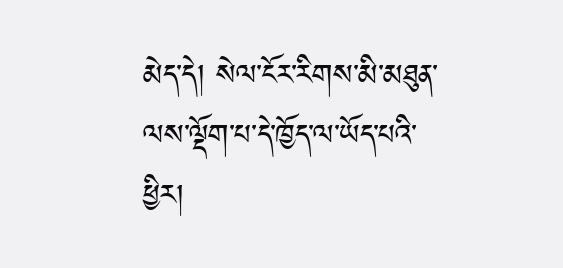མེད་དེ། སེལ་ངོར་རིགས་མི་མཐུན་ལས་ལྡོག་པ་དེ་ཁྱོད་ལ་ཡོད་པའི་ཕྱིར།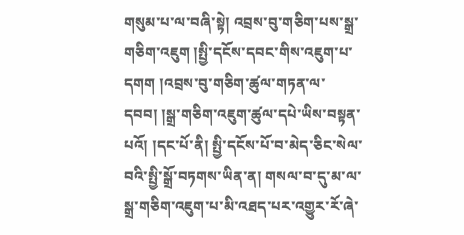གསུམ་པ་ལ་བཞི་སྟེ། འབྲས་བུ་གཅིག་པས་སྒྲ་གཅིག་འཇུག །སྤྱི་དངོས་དབང་གིས་འཇུག་པ་དགག །འབྲས་བུ་གཅིག་ཚུལ་གཏན་ལ་དབབ། །སྒྲ་གཅིག་འཇུག་ཚུལ་དཔེ་ཡིས་བསྟན་པའོ། །དང་པོ་ནི། སྤྱི་དངོས་པོ་བ་མེད་ཅིང་སེལ་བའི་སྤྱི་སྒྲོ་བཏགས་ཡིན་ན། གསལ་བ་དུ་མ་ལ་སྒྲ་གཅིག་འཇུག་པ་མི་འཐད་པར་འགྱུར་རོ་ཞེ་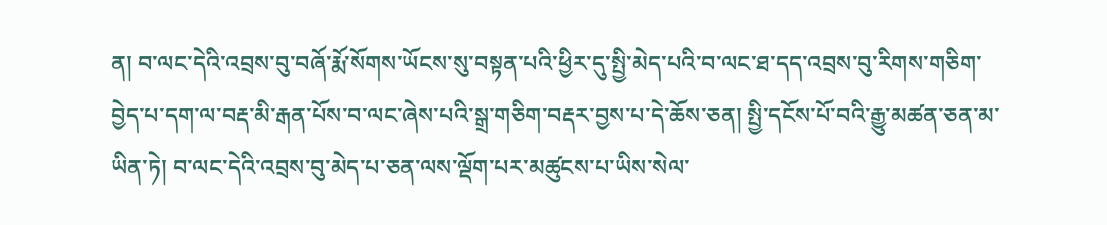ན། བ་ལང་དེའི་འབྲས་བུ་བཞོ་རྨོ་སོགས་ཡོངས་སུ་བསྟན་པའི་ཕྱིར་དུ་སྤྱི་མེད་པའི་བ་ལང་ཐ་དད་འབྲས་བུ་རིགས་གཅིག་བྱེད་པ་དག་ལ་བརྡ་མི་རྒན་པོས་བ་ལང་ཞེས་པའི་སྒྲ་གཅིག་བརྡར་བྱས་པ་དེ་ཆོས་ཅན། སྤྱི་དངོས་པོ་བའི་རྒྱུ་མཚན་ཅན་མ་ཡིན་ཏེ། བ་ལང་དེའི་འབྲས་བུ་མེད་པ་ཅན་ལས་ལྡོག་པར་མཚུངས་པ་ཡིས་སེལ་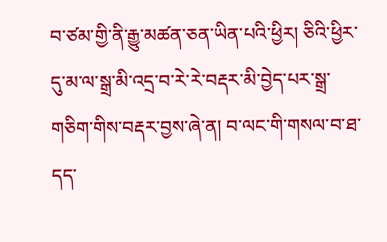བ་ཙམ་གྱི་ནི་རྒྱུ་མཚན་ཅན་ཡིན་པའི་ཕྱིར། ཅིའི་ཕྱིར་དུ་མ་ལ་སྒྲ་མི་འདྲ་བ་རེ་རེ་བརྡར་མི་བྱེད་པར་སྒྲ་གཅིག་གིས་བརྡར་བྱས་ཞེ་ན། བ་ལང་གི་གསལ་བ་ཐ་དད་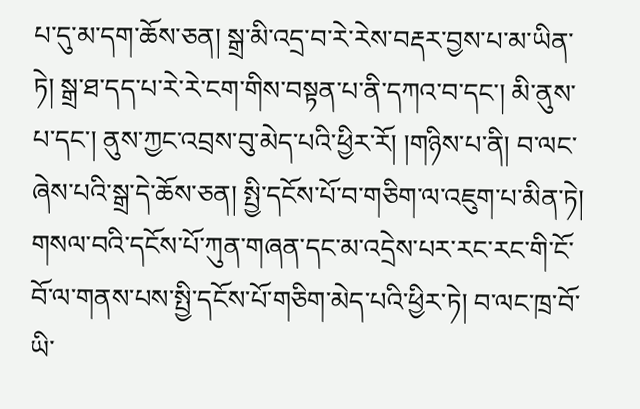པ་དུ་མ་དག་ཆོས་ཅན། སྒྲ་མི་འདྲ་བ་རེ་རེས་བརྡར་བྱས་པ་མ་ཡིན་ཏེ། སྒྲ་ཐ་དད་པ་རེ་རེ་ངག་གིས་བསྟན་པ་ནི་དཀའ་བ་དང་། མི་ནུས་པ་དང་། ནུས་ཀྱང་འབྲས་བུ་མེད་པའི་ཕྱིར་རོ། །གཉིས་པ་ནི། བ་ལང་ཞེས་པའི་སྒྲ་དེ་ཆོས་ཅན། སྤྱི་དངོས་པོ་བ་གཅིག་ལ་འཇུག་པ་མིན་ཏེ། གསལ་བའི་དངོས་པོ་ཀུན་གཞན་དང་མ་འདྲེས་པར་རང་རང་གི་ངོ་བོ་ལ་གནས་པས་སྤྱི་དངོས་པོ་གཅིག་མེད་པའི་ཕྱིར་ཏེ། བ་ལང་ཁྲ་བོ་ཡི་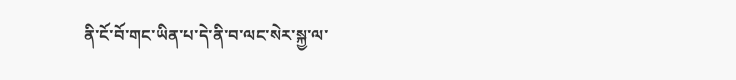ནི་ངོ་བོ་གང་ཡིན་པ་དེ་ནི་བ་ལང་སེར་སྐྱ་ལ་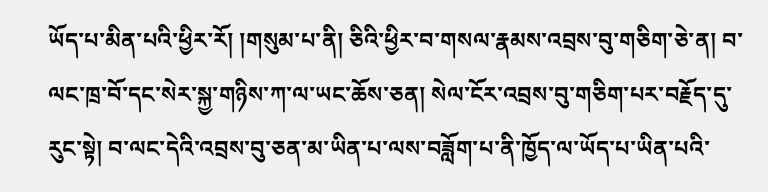ཡོད་པ་མིན་པའི་ཕྱིར་རོ། །གསུམ་པ་ནི། ཅིའི་ཕྱིར་བ་གསལ་རྣམས་འབྲས་བུ་གཅིག་ཅེ་ན། བ་ལང་ཁྲ་བོ་དང་སེར་སྐྱ་གཉིས་ཀ་ལ་ཡང་ཆོས་ཅན། སེལ་ངོར་འབྲས་བུ་གཅིག་པར་བརྗོད་དུ་རུང་སྟེ། བ་ལང་དེའི་འབྲས་བུ་ཅན་མ་ཡིན་པ་ལས་བཟློག་པ་ནི་ཁྱོད་ལ་ཡོད་པ་ཡིན་པའི་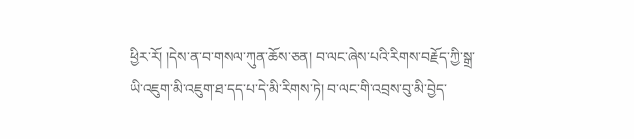ཕྱིར་རོ། །དེས་ན་བ་གསལ་ཀུན་ཆོས་ཅན། བ་ལང་ཞེས་པའི་རིགས་བརྗོད་ཀྱི་སྒྲ་ཡི་འཇུག་མི་འཇུག་ཐ་དད་པ་དེ་མི་རིགས་ཏེ། བ་ལང་གི་འབྲས་བུ་མི་བྱེད་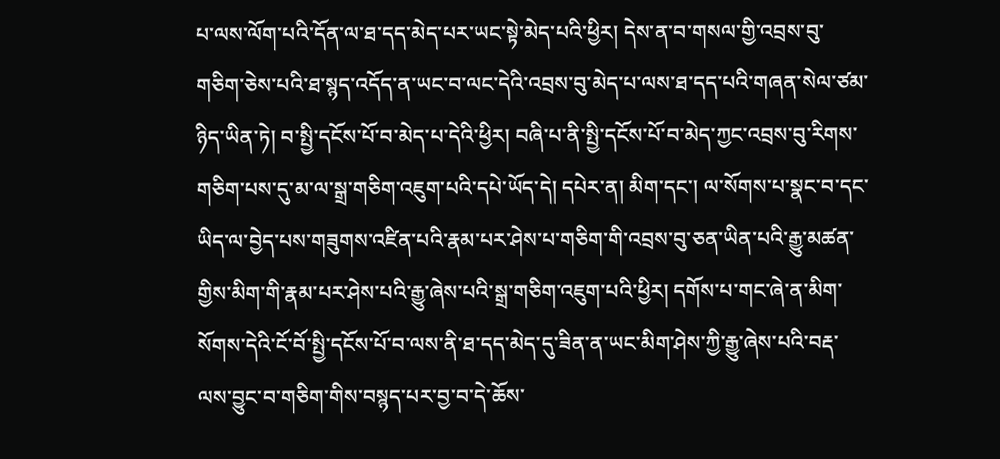པ་ལས་ལོག་པའི་དོན་ལ་ཐ་དད་མེད་པར་ཡང་སྟེ་མེད་པའི་ཕྱིར། དེས་ན་བ་གསལ་གྱི་འབྲས་བུ་གཅིག་ཅེས་པའི་ཐ་སྙད་འདོད་ན་ཡང་བ་ལང་དེའི་འབྲས་བུ་མེད་པ་ལས་ཐ་དད་པའི་གཞན་སེལ་ཙམ་ཉིད་ཡིན་ཏེ། བ་སྤྱི་དངོས་པོ་བ་མེད་པ་དེའི་ཕྱིར། བཞི་པ་ནི་སྤྱི་དངོས་པོ་བ་མེད་ཀྱང་འབྲས་བུ་རིགས་གཅིག་པས་དུ་མ་ལ་སྒྲ་གཅིག་འཇུག་པའི་དཔེ་ཡོད་དེ། དཔེར་ན། མིག་དང་། ལ་སོགས་པ་སྣང་བ་དང་ཡིད་ལ་བྱེད་པས་གཟུགས་འཛིན་པའི་རྣམ་པར་ཤེས་པ་གཅིག་གི་འབྲས་བུ་ཅན་ཡིན་པའི་རྒྱུ་མཚན་གྱིས་མིག་གི་རྣམ་པར་ཤེས་པའི་རྒྱུ་ཞེས་པའི་སྒྲ་གཅིག་འཇུག་པའི་ཕྱིར། དགོས་པ་གང་ཞེ་ན་མིག་སོགས་དེའི་ངོ་བོ་སྤྱི་དངོས་པོ་བ་ལས་ནི་ཐ་དད་མེད་དུ་ཟིན་ན་ཡང་མིག་ཤེས་ཀྱི་རྒྱུ་ཞེས་པའི་བརྡ་ལས་བྱུང་བ་གཅིག་གིས་བསྙད་པར་བྱ་བ་དེ་ཆོས་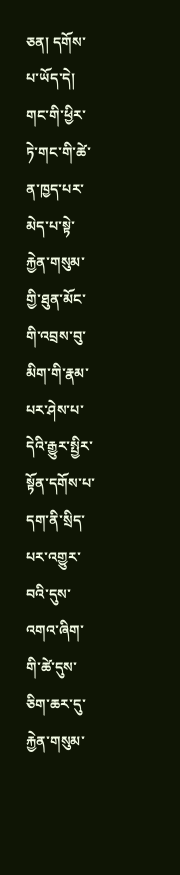ཅན། དགོས་པ་ཡོད་དེ། གང་གི་ཕྱིར་ཏེ་གང་གི་ཚེ་ན་ཁྱད་པར་མེད་པ་སྟེ་རྐྱེན་གསུམ་གྱི་ཐུན་མོང་གི་འབྲས་བུ་མིག་གི་རྣམ་པར་ཤེས་པ་དེའི་རྒྱུར་སྤྱིར་སྟོན་དགོས་པ་དག་ནི་སྲིད་པར་འགྱུར་བའི་དུས་འགའ་ཞིག་གི་ཚེ་དུས་ཅིག་ཆར་དུ་རྐྱེན་གསུམ་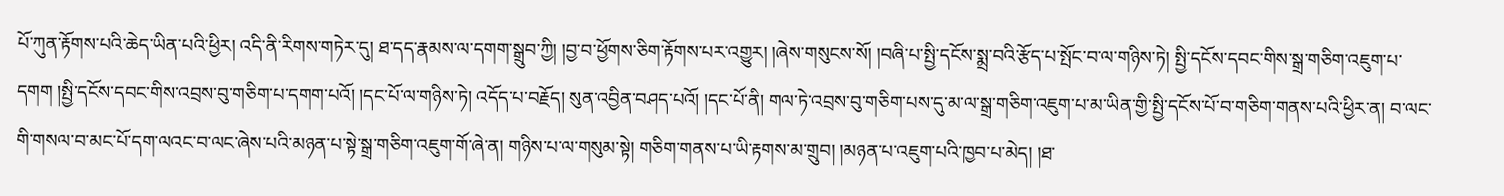པོ་ཀུན་རྟོགས་པའི་ཆེད་ཡིན་པའི་ཕྱིར། འདི་ནི་རིགས་གཏེར་དུ། ཐ་དད་རྣམས་ལ་དགག་སྒྲུབ་ཀྱི། །བྱ་བ་ཕྱོགས་ཅིག་རྟོགས་པར་འགྱུར། །ཞེས་གསུངས་སོ། །བཞི་པ་སྤྱི་དངོས་སྨྲ་བའི་རྩོད་པ་སྤོང་བ་ལ་གཉིས་ཏེ། སྤྱི་དངོས་དབང་གིས་སྒྲ་གཅིག་འཇུག་པ་དགག །སྤྱི་དངོས་དབང་གིས་འབྲས་བུ་གཅིག་པ་དགག་པའོ། །དང་པོ་ལ་གཉིས་ཏེ། འདོད་པ་བརྗོད། སུན་འབྱིན་བཤད་པའོ། །དང་པོ་ནི། གལ་ཏེ་འབྲས་བུ་གཅིག་པས་དུ་མ་ལ་སྒྲ་གཅིག་འཇུག་པ་མ་ཡིན་གྱི་སྤྱི་དངོས་པོ་བ་གཅིག་གནས་པའི་ཕྱིར་ན། བ་ལང་གི་གསལ་བ་མང་པོ་དག་ལའང་བ་ལང་ཞེས་པའི་མཉན་པ་སྟེ་སྒྲ་གཅིག་འཇུག་གོ་ཞེ་ན། གཉིས་པ་ལ་གསུམ་སྟེ། གཅིག་གནས་པ་ཡི་རྟགས་མ་གྲུབ། །མཉན་པ་འཇུག་པའི་ཁྱབ་པ་མེད། །ཐ་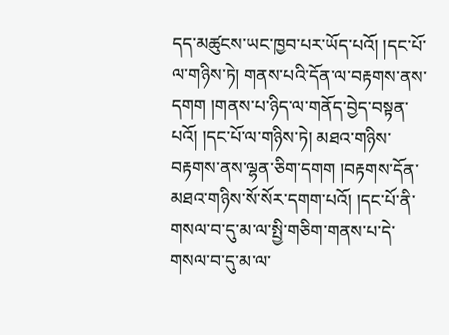དད་མཚུངས་ཡང་ཁྱབ་པར་ཡོད་པའོ། །དང་པོ་ལ་གཉིས་ཏེ། གནས་པའི་དོན་ལ་བརྟགས་ནས་དགག །གནས་པ་ཉིད་ལ་གནོད་བྱེད་བསྟན་པའོ། །དང་པོ་ལ་གཉིས་ཏེ། མཐའ་གཉིས་བརྟགས་ནས་ལྷན་ཅིག་དགག །བརྟགས་དོན་མཐའ་གཉིས་སོ་སོར་དགག་པའོ། །དང་པོ་ནི་གསལ་བ་དུ་མ་ལ་སྤྱི་གཅིག་གནས་པ་དེ་གསལ་བ་དུ་མ་ལ་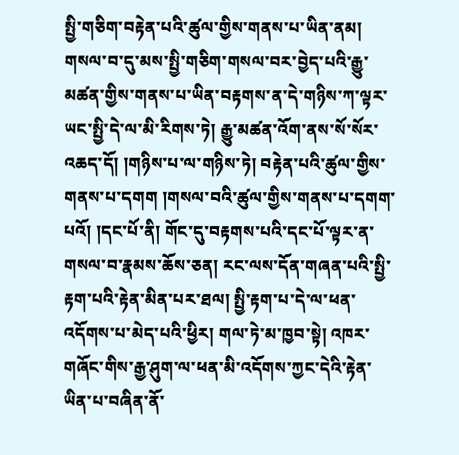སྤྱི་གཅིག་བརྟེན་པའི་ཚུལ་གྱིས་གནས་པ་ཡིན་ནམ། གསལ་བ་དུ་མས་སྤྱི་གཅིག་གསལ་བར་བྱེད་པའི་རྒྱུ་མཚན་གྱིས་གནས་པ་ཡིན་བརྟགས་ན་དེ་གཉིས་ཀ་ལྟར་ཡང་སྤྱི་དེ་ལ་མི་རིགས་ཏེ། རྒྱུ་མཚན་འོག་ནས་སོ་སོར་འཆད་དོ། །གཉིས་པ་ལ་གཉིས་ཏེ། བརྟེན་པའི་ཚུལ་གྱིས་གནས་པ་དགག །གསལ་བའི་ཚུལ་གྱིས་གནས་པ་དགག་པའོ། །དང་པོ་ནི། གོང་དུ་བརྟགས་པའི་དང་པོ་ལྟར་ན་གསལ་བ་རྣམས་ཆོས་ཅན། རང་ལས་དོན་གཞན་པའི་སྤྱི་རྟག་པའི་རྟེན་མིན་པར་ཐལ། སྤྱི་རྟག་པ་དེ་ལ་ཕན་འདོགས་པ་མེད་པའི་ཕྱིར། གལ་ཏེ་མ་ཁྱབ་སྟེ། འཁར་གཞོང་གིས་རྒྱ་ཤུག་ལ་ཕན་མི་འདོགས་ཀྱང་དེའི་རྟེན་ཡིན་པ་བཞིན་ནོ་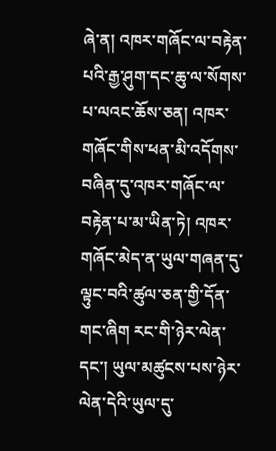ཞེ་ན། འཁར་གཞོང་ལ་བརྟེན་པའི་རྒྱ་ཤུག་དང་ཆུ་ལ་སོགས་པ་ལའང་ཆོས་ཅན། འཁར་གཞོང་གིས་ཕན་མི་འདོགས་བཞིན་དུ་འཁར་གཞོང་ལ་བརྟེན་པ་མ་ཡིན་ཏེ། འཁར་གཞོང་མེད་ན་ཡུལ་གཞན་དུ་ལྟུང་བའི་ཚུལ་ཅན་གྱི་དོན་གང་ཞིག རང་གི་ཉེར་ལེན་དང་། ཡུལ་མཚུངས་པས་ཉེར་ལེན་དེའི་ཡུལ་དུ་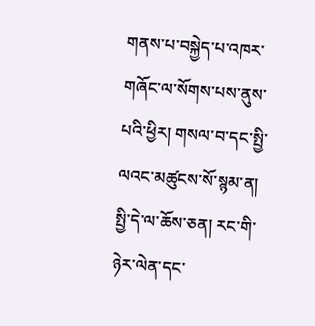གནས་པ་བསྐྱེད་པ་འཁར་གཞོང་ལ་སོགས་པས་ནུས་པའི་ཕྱིར། གསལ་བ་དང་སྤྱི་ལའང་མཚུངས་སོ་སྙམ་ན། སྤྱི་དེ་ལ་ཆོས་ཅན། རང་གི་ཉེར་ལེན་དང་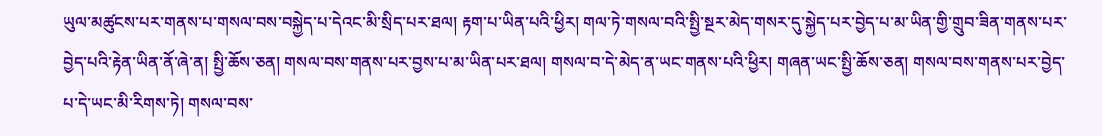ཡུལ་མཚུངས་པར་གནས་པ་གསལ་བས་བསྐྱེད་པ་དེའང་མི་སྲིད་པར་ཐལ། རྟག་པ་ཡིན་པའི་ཕྱིར། གལ་ཏེ་གསལ་བའི་སྤྱི་སྔར་མེད་གསར་དུ་སྐྱེད་པར་བྱེད་པ་མ་ཡིན་གྱི་གྲུབ་ཟིན་གནས་པར་བྱེད་པའི་རྟེན་ཡིན་ནོ་ཞེ་ན། སྤྱི་ཆོས་ཅན། གསལ་བས་གནས་པར་བྱས་པ་མ་ཡིན་པར་ཐལ། གསལ་བ་དེ་མེད་ན་ཡང་གནས་པའི་ཕྱིར། གཞན་ཡང་སྤྱི་ཆོས་ཅན། གསལ་བས་གནས་པར་བྱེད་པ་དེ་ཡང་མི་རིགས་ཏེ། གསལ་བས་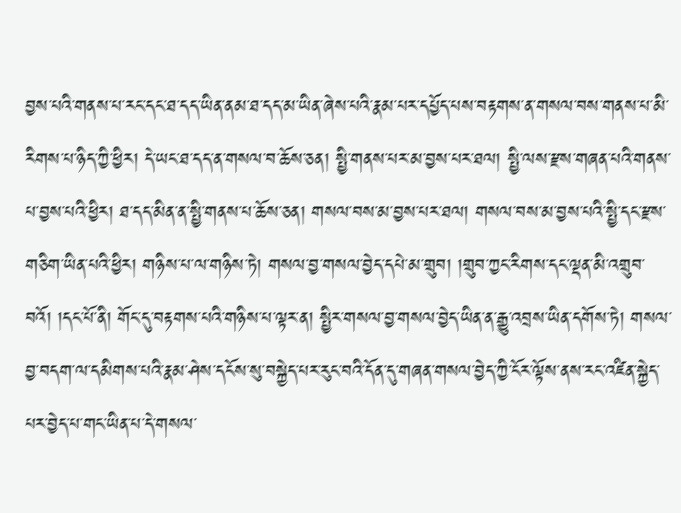བྱས་པའི་གནས་པ་རང་དང་ཐ་དད་ཡིན་ནམ་ཐ་དད་མ་ཡིན་ཞེས་པའི་རྣམ་པར་དཔྱོད་པས་བརྟགས་ན་གསལ་བས་གནས་པ་མི་རིགས་པ་ཉིད་ཀྱི་ཕྱིར། དེ་ཡང་ཐ་དད་ན་གསལ་བ་ཆོས་ཅན། སྤྱི་གནས་པར་མ་བྱས་པར་ཐལ། སྤྱི་ལས་རྫས་གཞན་པའི་གནས་པ་བྱས་པའི་ཕྱིར། ཐ་དད་མིན་ན་སྤྱི་གནས་པ་ཆོས་ཅན། གསལ་བས་མ་བྱས་པར་ཐལ། གསལ་བས་མ་བྱས་པའི་སྤྱི་དང་རྫས་གཅིག་ཡིན་པའི་ཕྱིར། གཉིས་པ་ལ་གཉིས་ཏེ། གསལ་བྱ་གསལ་བྱེད་དཔེ་མ་གྲུབ། །གྲུབ་ཀྱང་རིགས་དང་ལྡན་མི་འགྲུབ་བའོ། །དང་པོ་ནི། གོང་དུ་བརྟགས་པའི་གཉིས་པ་ལྟར་ན། སྤྱིར་གསལ་བྱ་གསལ་བྱེད་ཡིན་ན་རྒྱུ་འབྲས་ཡིན་དགོས་ཏེ། གསལ་བྱ་བདག་ལ་དམིགས་པའི་རྣམ་ཤེས་དངོས་སུ་བསྐྱེད་པར་རུང་བའི་དོན་དུ་གཞན་གསལ་བྱེད་ཀྱི་ངོར་ལྟོས་ནས་རང་འཛིན་སྐྱེད་པར་བྱེད་པ་གང་ཡིན་པ་དེ་གསལ་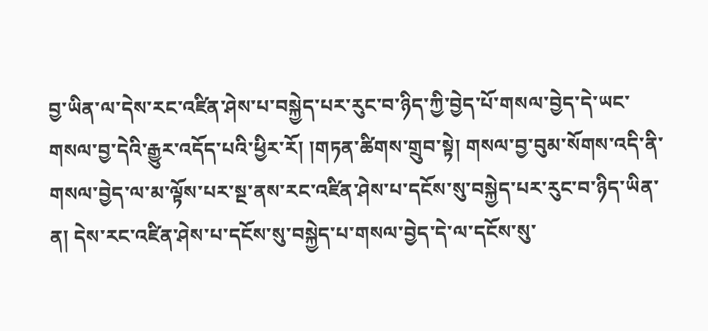བྱ་ཡིན་ལ་དེས་རང་འཛིན་ཤེས་པ་བསྐྱེད་པར་རུང་བ་ཉིད་ཀྱི་བྱེད་པོ་གསལ་བྱེད་དེ་ཡང་གསལ་བྱ་དེའི་རྒྱུར་འདོད་པའི་ཕྱིར་རོ། །གཏན་ཚིགས་གྲུབ་སྟེ། གསལ་བྱ་བུམ་སོགས་འདི་ནི་གསལ་བྱེད་ལ་མ་ལྟོས་པར་སྔ་ནས་རང་འཛིན་ཤེས་པ་དངོས་སུ་བསྐྱེད་པར་རུང་བ་ཉིད་ཡིན་ན། དེས་རང་འཛིན་ཤེས་པ་དངོས་སུ་བསྐྱེད་པ་གསལ་བྱེད་དེ་ལ་དངོས་སུ་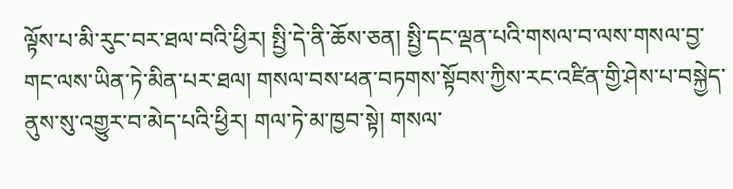ལྟོས་པ་མི་རུང་བར་ཐལ་བའི་ཕྱིར། སྤྱི་དེ་ནི་ཆོས་ཅན། སྤྱི་དང་ལྡན་པའི་གསལ་བ་ལས་གསལ་བྱ་གང་ལས་ཡིན་ཏེ་མིན་པར་ཐལ། གསལ་བས་ཕན་བཏགས་སྟོབས་ཀྱིས་རང་འཛིན་གྱི་ཤེས་པ་བསྐྱེད་ནུས་སུ་འགྱུར་བ་མེད་པའི་ཕྱིར། གལ་ཏེ་མ་ཁྱབ་སྟེ། གསལ་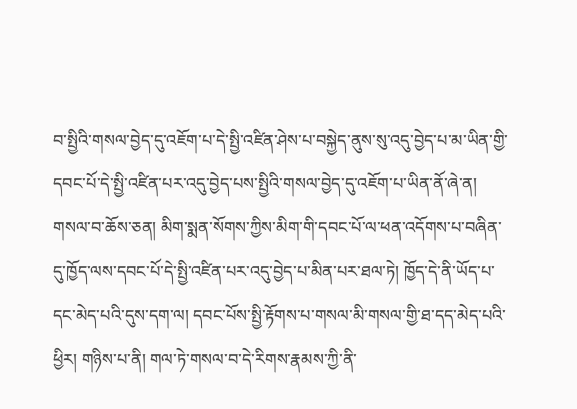བ་སྤྱིའི་གསལ་བྱེད་དུ་འཇོག་པ་དེ་སྤྱི་འཛིན་ཤེས་པ་བསྐྱེད་ནུས་སུ་འདུ་བྱེད་པ་མ་ཡིན་གྱི་དབང་པོ་དེ་སྤྱི་འཛིན་པར་འདུ་བྱེད་པས་སྤྱིའི་གསལ་བྱེད་དུ་འཇོག་པ་ཡིན་ནོ་ཞེ་ན། གསལ་བ་ཆོས་ཅན། མིག་སྨན་སོགས་ཀྱིས་མིག་གི་དབང་པོ་ལ་ཕན་འདོགས་པ་བཞིན་དུ་ཁྱོད་ལས་དབང་པོ་དེ་སྤྱི་འཛིན་པར་འདུ་བྱེད་པ་མིན་པར་ཐལ་ཏེ། ཁྱོད་དེ་ནི་ཡོད་པ་དང་མེད་པའི་དུས་དག་ལ། དབང་པོས་སྤྱི་རྟོགས་པ་གསལ་མི་གསལ་གྱི་ཐ་དད་མེད་པའི་ཕྱིར། གཉིས་པ་ནི། གལ་ཏེ་གསལ་བ་དེ་རིགས་རྣམས་ཀྱི་ནི་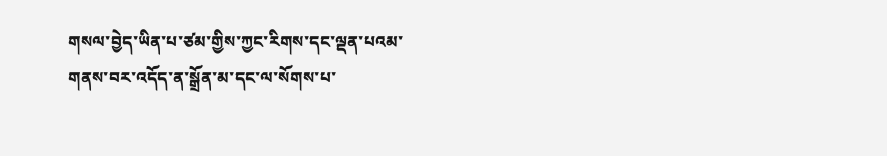གསལ་བྱེད་ཡིན་པ་ཙམ་གྱིས་ཀྱང་རིགས་དང་ལྡན་པའམ་གནས་བར་འདོད་ན་སྒྲོན་མ་དང་ལ་སོགས་པ་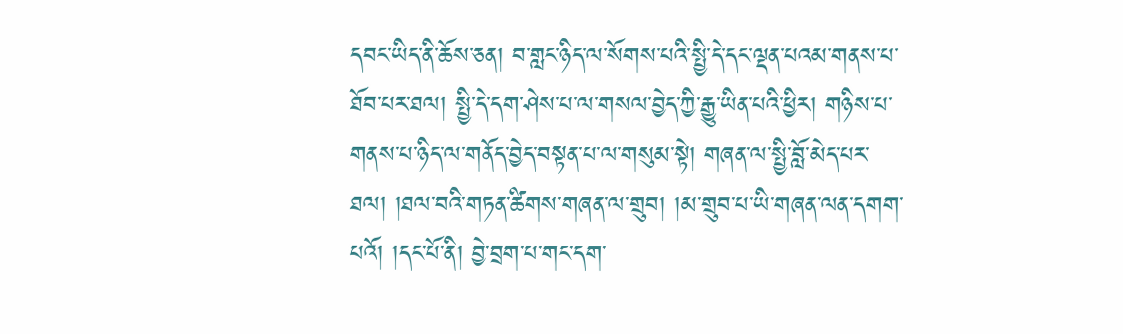དབང་ཡིད་ནི་ཆོས་ཅན། བ་གླང་ཉིད་ལ་སོགས་པའི་སྤྱི་དེ་དང་ལྡན་པའམ་གནས་པ་ཐོབ་པར་ཐལ། སྤྱི་དེ་དག་ཤེས་པ་ལ་གསལ་བྱེད་ཀྱི་རྒྱུ་ཡིན་པའི་ཕྱིར། གཉིས་པ་གནས་པ་ཉིད་ལ་གནོད་བྱེད་བསྟན་པ་ལ་གསུམ་སྟེ། གཞན་ལ་སྤྱི་བློ་མེད་པར་ཐལ། །ཐལ་བའི་གཏན་ཚིགས་གཞན་ལ་གྲུབ། །མ་གྲུབ་པ་ཡི་གཞན་ལན་དགག་པའོ། །དང་པོ་ནི། བྱེ་བྲག་པ་གང་དག་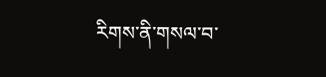རིགས་ནི་གསལ་བ་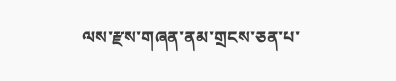ལས་རྫས་གཞན་ནམ་གྲངས་ཅན་པ་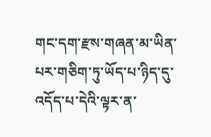གང་དག་རྫས་གཞན་མ་ཡིན་པར་གཅིག་ཏུ་ཡོད་པ་ཉིད་དུ་འདོད་པ་དེའི་ལྟར་ན་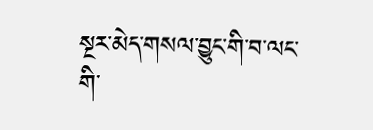སྔར་མེད་གསལ་བྱུང་གི་བ་ལང་གི་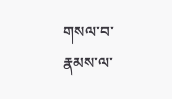གསལ་བ་རྣམས་ལ་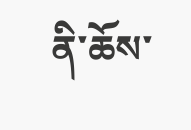ནི་ཆོས་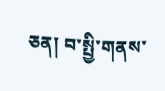ཅན། བ་སྤྱི་གནས་